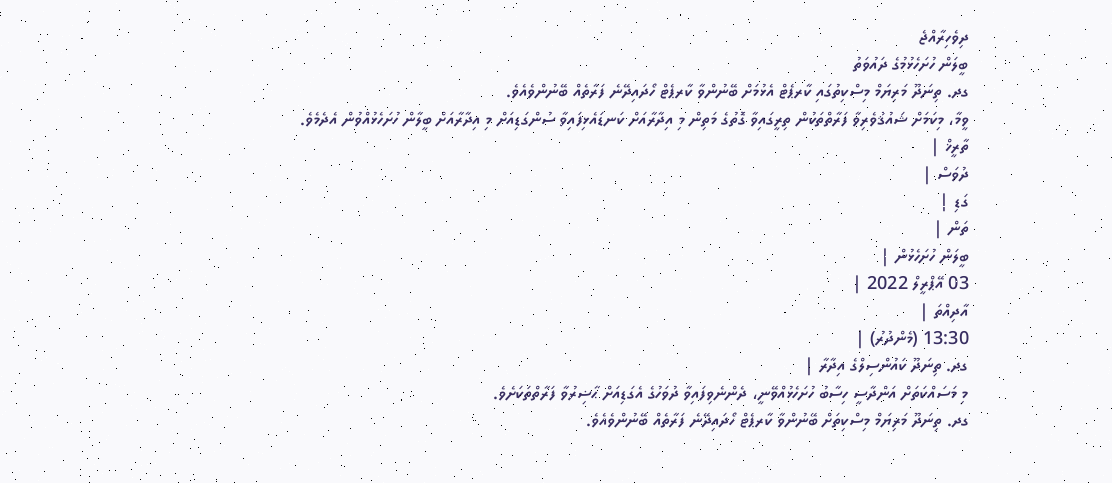ދިވެހިރާއްޖެ
ބީލަން ހުށަހެޅުމުގެ ދައުވަތު
ގދ. ތިނަދޫ މަރިޔަމް މިސްކިތުގައި ކާރޕެޓް އެޅުމަށް ބޭނުންވާ ކާރޕެޓް ހޯދައިދޭނެ ފަރާތެއް ބޭނުންވެއެވެ.
ވީމާ، މިކަމަށް ޝައުޤުވެރިވާ ފަރާތްތަކުން ތިރީގައިވާ ގޮތުގެ މަތިން މި އިދާރާއަށް ކަނޑައެޅިފައިވާ ސުންގަޑިއަށް މި އިދާރާއަށް ބީލާން ހުށަހެޅުއްވުން އެދެމެވެ.
ތާރީޚް |
ދުވަސް |
ގަޑި |
ތަން |
ބީލަން ހުށަހެޅުން |
03 އޭޕްރީލް 2022 |
އާދިއްތަ |
13:30 (މެންދުރު) |
ގދ. ތިނަދޫ ކައުންސިލްގެ އިދާރާ |
މި މަސައްކަތަށް އަންދާސީ ހިސާބު ހުށަހެޅުއްވޭނީ، ދެންނެވިފައިވާ ދުވަހުގެ އެގަޑިއަށް ޙާޟިރުވާ ފަރާތްތަކަށެވެ.
ގދ. ތިނަދޫ މަރިޔަމް މިސްކިތަށް ބޭނުންވާ ކާރޕެޓް ހޯދައިދޭނެ ފަރާތެއް ބޭނުންވެއެވެ.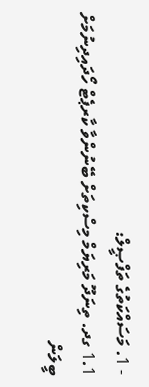- 1. މަސައްކަތުގެ ތަފްޞީލް:
1.1 ގދ. ތިނަދޫ މަރިޔަމް މިސްކިތަށް ބޭނުންވާ ކާރޕެޓް ހޯދައިދިނުމަށް ބީލަން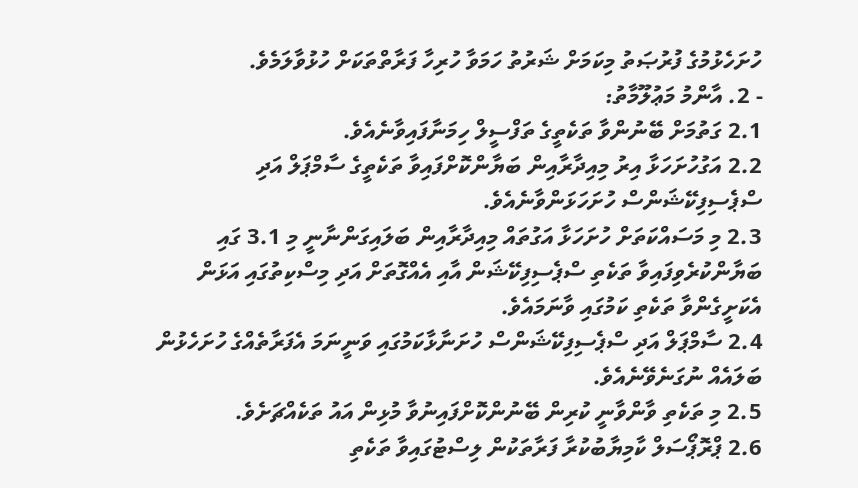ހުށަހެޅުމުގެ ފުރުޞަތު މިކަމަށް ޝަރުތު ހަމަވާ ހުރިހާ ފަރާތްތަކަށް ހުޅުވާލަމެވެ.
- 2. އާންމު މަޢުލޫމާތު:
2.1 ގަތުމަށް ބޭނުންވާ ތަކެތީގެ ތަފްސީލް ހިމަނާފައިވާނެއެވެ.
2.2 އަގުހުށަހަޅާ އިރު މިއިދާރާއިން ބަޔާންކޮށްފައިވާ ތަކެތީގެ ސާމްޕަލް އަދި ސްޕެސިފިކޭޝަންސް ހުށަހަޅަންވާނެއެވެ.
2.3 މި މަސައްކަތަށް ހުށަހަޅާ އަގުތައް މިއިދާރާއިން ބަލައިގަންނާނީ މި 3.1 ގައި ބަޔާންކުރެވިފައިވާ ތަކެތި ސްޕެސިފިކޭޝަން އާއި އެއްގޮތަށް އަދި މިސްކިތުގައި އަޅަން އެކަށީގެންވާ ތަކެތި ކަމުގައި ވާނަމައެވެ.
2.4 ސާމްޕަލް އަދި ސްޕެސިފިކޭޝަންސް ހުށަނާޅާކަމުގައި ވަނީނަމަ އެފަރާތެއްގެ ހުށަހެޅުން ބަލައެއް ނުގަނެވޭނެއެވެ.
2.5 މި ތަކެތި ވާންވާނީ ކުރިން ބޭނުންކޮށްފައިނުވާ މުޅިން އައު ތަކެއްޗަށެވެ.
2.6 ޕްރޮޕޯސަލް ކާމިޔާބުކުރާ ފަރާތަކުން ލިސްޓުގައިވާ ތަކެތި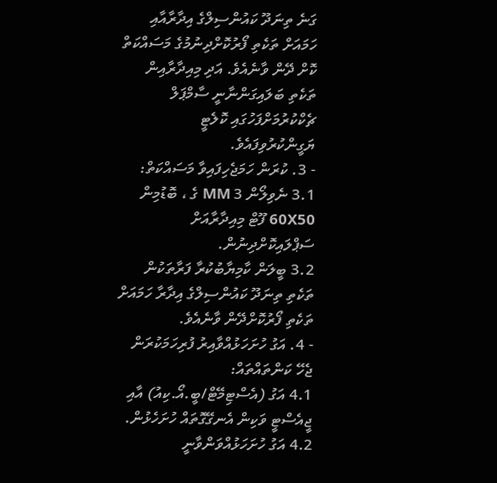ގަނެ ތިނަދޫ ކައުންސިލްގެ އިދާރާއާއި ހަމައަށް ތަކެތި ފޯރުކޮށްދިނުމުގެ މަސައްކަތް ކޮށް ދޭން ވާނެއެވެ. އަދި މިއިދާރާއިން ތަކެތި ބަލައިގަންނާނީ ސާމްޕަލް ޗެކްކުރުމަށްފަހުގައި ކޮލެޓީ ޔަގީންކުރުވިފައެވެ.
- 3. ކުރަން ހަމަޖެހިފައިވާ މަސައްކަތް:
3.1 ނެވިލޯން 3 MM ގެ ، ބޮޑުމިން 60X50 ފޫޓް މިއިދާރާއަށް ސަޕްލައިކޮށްދިނުން.
3.2 ބީލަން ކާމިޔާބުކުރާ ފަރާތަކުން ތަކެތި ތިނަދޫ ކައުންސިލްގެ އިދާރާ ހަމައަށް ތަކެތި ފޯރުކޮށްދޭން ވާނެއެވެ.
- 4. އަގު ހުށަހަޅުއްވާއިރު ފުރިހަމަކުރަން ޖެހޭ ކަންތައްތައް:
4.1 އަގު (އެސްޓިމޭޓް/ބީ.އޯ.ކިއު) އާއި ޖީއެސްޓީ ވަކިން އެނގޭގޮތައް ހުށަހެޅުން.
4.2 އަގު ހުށަހަޅުއްވަންވާނީ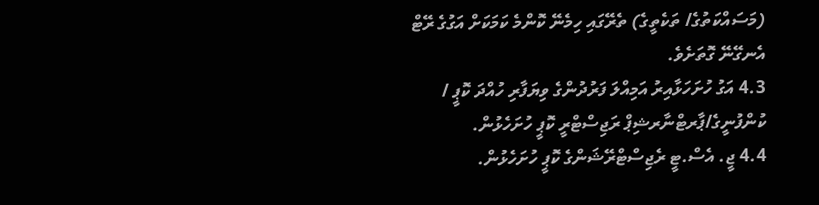(މަސައްކަތުގެ/ ތަކެތީގެ) ތެރޭގައި ހިމެނޭ ކޮންމެ ކަމަކަށް އަގުގެ ރޭޓް އެނގޭނޭ ގޮތަށެވެ.
4.3 އަގު ހުށަހަޅާއިރު އަމިއްލަ ފަރުދުންގެ ވިޔަފާރި ހުއްދަ ކޮޕީ / ކުންފުނީގެ/ޕާރޓްނާރޝިޕް ރަޖިސްޓްރީ ކޮޕީ ހުށަހެޅުން.
4.4 ޖީ. އެސް.ޓީ ރެޖިސްޓްރޭޝަންގެ ކޮޕީ ހުށަހެޅުން.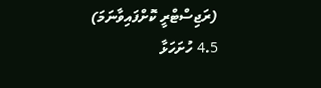(ރަޖިސްޓްރީ ކޮށްފައިވާނަމަ)
4.5 ހުށަހަޅާ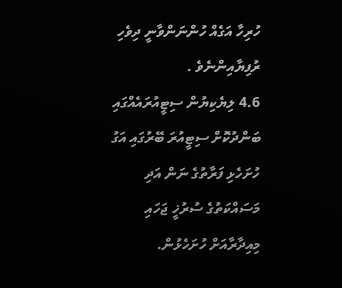ހުރިހާ އަގެއް ހުންނަންވާނީ ދިވެހި ރުފިޔާއިންނެވެ .
4.6 ލިޔެކިޔުން ސިޓީއުރައެއްގައި ބަންދުކޮށް ސިޓީއުރަ ބޭރުގައި އަގު ހުށަހެޅި ފަރާތުގެ ނަން އަދި މަސައްކަތުގެ ސުރުޚީ ޖަހައި މިއިދާރާއަށް ހުށަހެޅުން.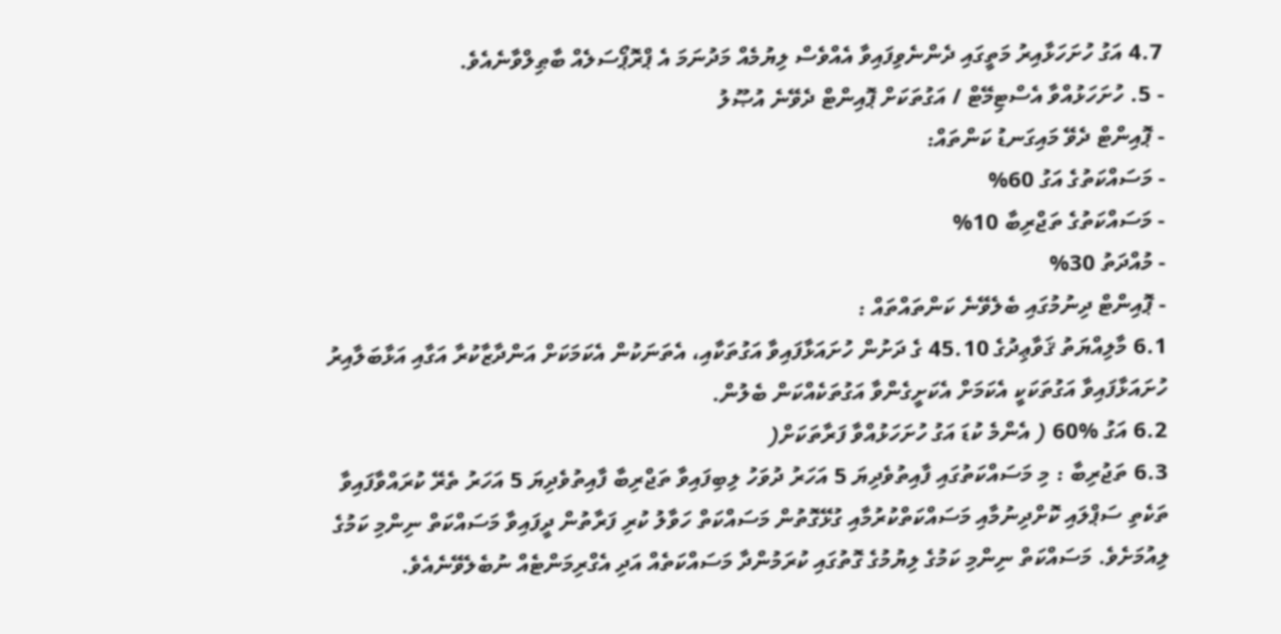4.7 އަގު ހުށަހަޅާއިރު މަތީގައި ދެންނެވިފައިވާ އެއްވެސް ލިޔުމެއް މަދުނަމަ އެ ޕްރޮޕޯސަލެއް ބާޠިލްވާނެއެވެ.
- 5. ހުށަހަޅުއްވާ އެސްޓިމޭޓް / އަގުތަކަށް ޕޮއިންޓް ދެވޭނެ އުޞޫލު
- ޕޮއިންޓް ދެވޭ މައިގަނޑު ކަންތައް:
- މަސައްކަތުގެ އަގު 60%
- މަސައްކަތުގެ ތަޖްރިބާ 10%
- މުއްދަތު 30%
- ޕޮއިންޓް ދިނުމުގައި ބެލެވޭނެ ކަންތައްތައް :
6.1 މާލިއްޔަތު ޤަވާޢިދުގެ 45.10 ގެ ދަށުން ހުށައަޅާފައިވާ އަގުތަކާއި، އެތަނަކުން އެކަމަކަށް އަންދާޒާކުރާ އަގާއި އަޅާބަލާއިރު ހުށައަޅާފައިވާ އަގުތަކަކީ އެކަމަށް އެކަށީގެންވާ އަގުތަކެއްކަން ބެލުން.
6.2 އަގު %60 ( އެންމެ ކުޑަ އަގު ހުށަހަޅުއްވާ ފަރާތަކަށް(
6.3 ތަޖުރިބާ : މި މަސައްކަތުގައި ފާއިތުވެދިޔަ 5 އަހަރު ދުވަހު ލިބިފައިވާ ތަޖްރިބާ ފާއިތުވެދިޔަ 5 އަހަރު ތެރޭ ކުރައްވާފައިވާ ތަކެތި ސަޕްލައި ކޮށްދިނުމާއި މަސައްކަތްކުރުމާއި ގުޅޭގޮތުން މަސައްކަތް ހަވާލު ކުރި ފަރާތުން ދީފައިވާ މަސައްކަތް ނިންމި ކަމުގެ ލިއުމަށެވެ. މަސައްކަތް ނިންމި ކަމުގެ ލިޔުމުގެ ގޮތުގައި ކުރަމުންދާ މަސައްކަތެއް އަދި އެގްރިމަންޓެއް ނުބެލެވޭނެއެވެ.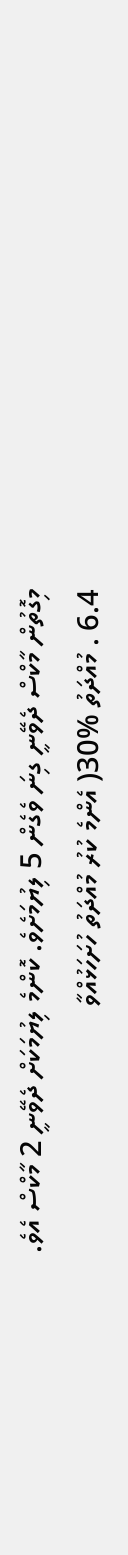މިގޮތުން މާކްސް ދެވޭނީ ގިނަ ވެގެން 5 ލިޔުމަށެވެ. ކޮންމެ ލިޔުމަކަށް ދެވޭނީ 2 މާކްސް އެވެ.
6.4 . މުއްދަތު %30( އެންމެ ކުރު މުއްދަތު ހުށަހަޅުއްވާ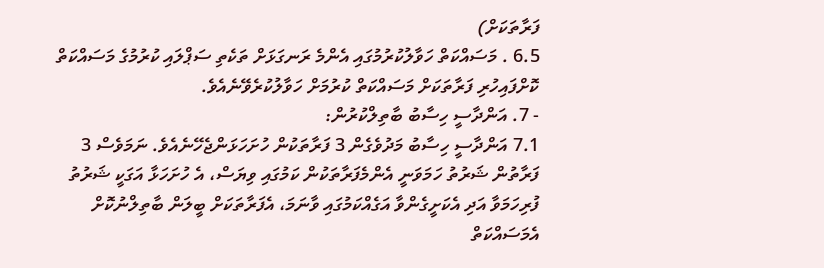ފަރާތަކަށް)
6.5 . މަސައްކަތް ހަވާލުކުރުމުގައި އެންމެ ރަނގަޅަށް ތަކެތި ސަޕްލައި ކުރުމުގެ މަސައްކަތް ކޮށްފައިހުރި ފަރާތަކަށް މަސައްކަތް ކުރުމަށް ހަވާލުކުރެވޭނެއެވެ.
- 7. އަންދާސީ ހިސާބު ބާތިލްކުރުން:
7.1 އަންދާސީ ހިސާބު މަދުވެގެން 3 ފަރާތަކުން ހުށަހަޅަންޖެހޭނެއެވެ. ނަމަވެސް 3 ފަރާތުން ޝަރުތު ހަމަވަނީ އެންމެފަރާތަކުން ކަމުގައި ވިޔަސް، އެ ހުށަހަޅާ އަގަކީ ޝަރުތު ފުރިހަމަވާ އަދި އެކަށީގެންވާ އަގެއްކަމުގައި ވާނަމަ، އެފަރާތަކަށް ބީލަން ބާތިލްނުކޮށް އެމަސައްކަތް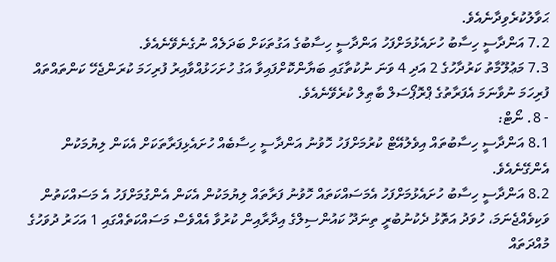ޙަވާލުކުރެވިދާނެއެވެ.
7.2 އަންދާސީ ހިސާބު ހުށައެޅުމަށްފަހު އަންދާސީ ހިސާބުގެ އަގުތަކަށް ބަދަލެއް ނުގެނެވޭނެއެވެ.
7.3 މަޢުލޫމާތު ކަރުދާހުގެ 2 އަދި 4 ވަނަ ނުކުތާގައި ބަޔާންކޮށްފައިވާ އަގު ހުށަހަޅުއްވާއިރު ފުރިހަމަ ކުރަންޖެހޭ ކަންތައްތައް ފުރިހަމަ ނުވާނަމަ އެފަރާތުގެ ޕްރޮޕޯސަލް ބާޠިލް ކުރެވޭނެއެވެ.
- 8. ނޯޓް:
8.1 އަންދާސީ ހިސާބުތައް އިވެލުއޭޓް ކުރުމަށްފަހު ހޮވުނު އަންދާސީ ހިސާބެއް ހުށައެޅިފަރާތަކަށް އެކަން ލިޔުމަކުން އެންގޭނެއެވެ.
8.2 އަންދާސީ ހިސާބު ހުށައެޅުމަށްފަހު އެމަސައްކަތައް ހޮވުނު ފަރާތައް ލިޔުމަކުން އެކަން އެންގުމަށްފަހު އެ މަސައްކަތުން ވަކިވެއްޖެނަމަ، ހުވަދު އަތޮޅު ދެކުނުބުރީ ތިނަދޫ ކައުންސިލްގެ އިދާރާއިން ކުރުވާ އެއްވެސް މަސައްކަތެއްގައި 1 އަހަރު ދުވަހުގެ މުއްދަތައް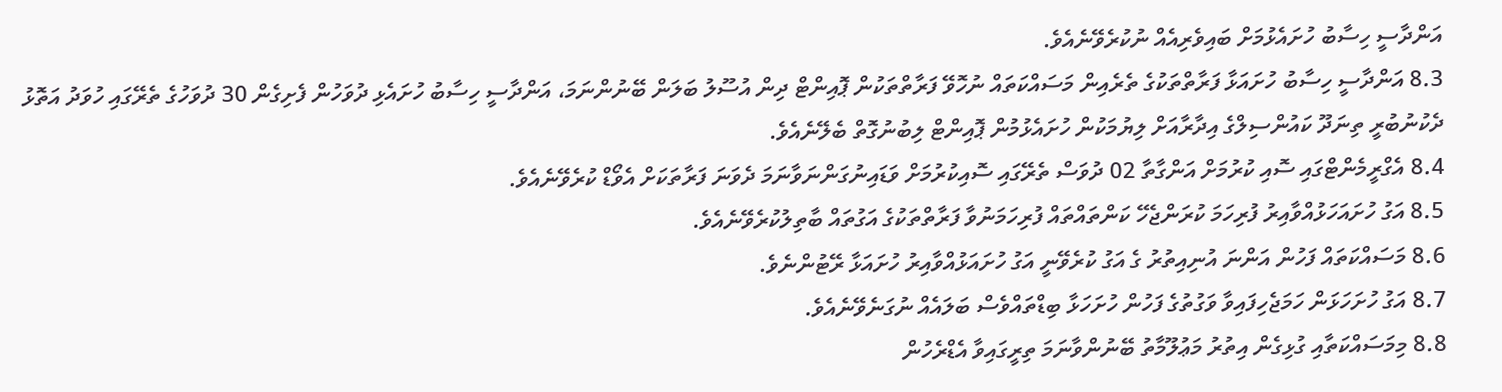އަންދާސީ ހިސާބު ހުށައެޅުމަށް ބައިވެރިއެއް ނުކުރެވޭނެއެވެ.
8.3 އަންދާސީ ހިސާބު ހުށައަޅާ ފަރާތްތަކުގެ ތެރެއިން މަސައްކަތައް ނުހޮވޭ ފަރާތްތަކުން ޕޮއިންޓް ދިން އުސޫލު ބަލަން ބޭނުންނަމަ، އަންދާސީ ހިސާބު ހުށައެޅި ދުވަހުން ފެށިގެން 30 ދުވަހުގެ ތެރޭގައި ހުވަދު އަތޮޅު ދެކުނުބުރީ ތިނަދޫ ކައުންސިލްގެ އިދާރާއަށް ލިޔުމަކުން ހުށައެޅުމުން ޕޮއިންޓް ލިބުނުގޮތް ބެލޭނެއެވެ.
8.4 އެގްރީމެންޓްގައި ސޮއި ކުރުމަށް އަންގާތާ 02 ދުވަސް ތެރޭގައި ސޮއިކުރުމަށް ވަޑައިނުގަންނަވާނަމަ ދެވަނަ ފަރާތަކަށް އެވޯޑް ކުރެވޭނެއެވެ.
8.5 އަގު ހުށައަހަޅުއްވާއިރު ފުރިހަމަ ކުރަންޖެހޭ ކަންތައްތައް ފުރިހަމަނުވާ ފަރާތްތަކުގެ އަގުތައް ބާތިލުކުރެވޭނެއެވެ.
8.6 މަސައްކަތައް ފަހުން އަންނަ އުނިއިތުރު ގެ އަގު ކުރެވޭނީ އަގު ހުށައަޅުއްވާއިރު ހުށައަޅާ ރޭޓުންނެވެ.
8.7 އަގު ހުށަހަޅަން ހަމަޖެހިފައިވާ ވަގުތުގެ ފަހުން ހުށަހަޅާ ބިޑްތައްވެސް ބަލައެއް ނުގަނެވޭނެއެވެ.
8.8 މިމަސައްކަތާއި ގުޅިގެން އިތުރު މަޢުލޫމާތު ބޭނުންވާނަމަ ތިރީގައިވާ އެޑްރެހުން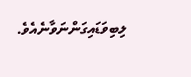ލިބިވަޑައިގަންނަވާނެއެވެ.